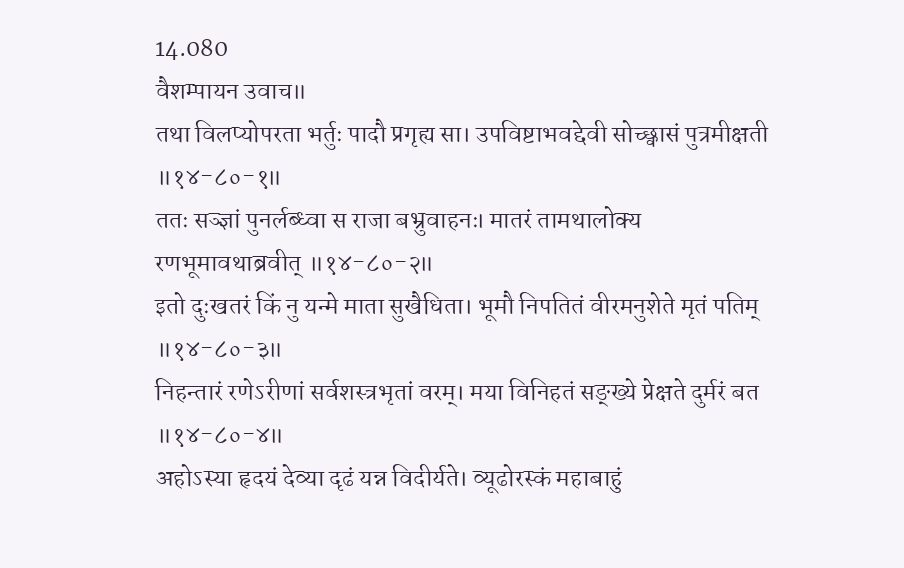14.080
वैशम्पायन उवाच॥
तथा विलप्योपरता भर्तुः पादौ प्रगृह्य सा। उपविष्टाभवद्देवी सोच्छ्वासं पुत्रमीक्षती ॥१४-८०-१॥
ततः सञ्ज्ञां पुनर्लब्ध्वा स राजा बभ्रुवाहनः। मातरं तामथालोक्य रणभूमावथाब्रवीत् ॥१४-८०-२॥
इतो दुःखतरं किं नु यन्मे माता सुखैधिता। भूमौ निपतितं वीरमनुशेते मृतं पतिम् ॥१४-८०-३॥
निहन्तारं रणेऽरीणां सर्वशस्त्रभृतां वरम्। मया विनिहतं सङ्ख्ये प्रेक्षते दुर्मरं बत ॥१४-८०-४॥
अहोऽस्या हृदयं देव्या दृढं यन्न विदीर्यते। व्यूढोरस्कं महाबाहुं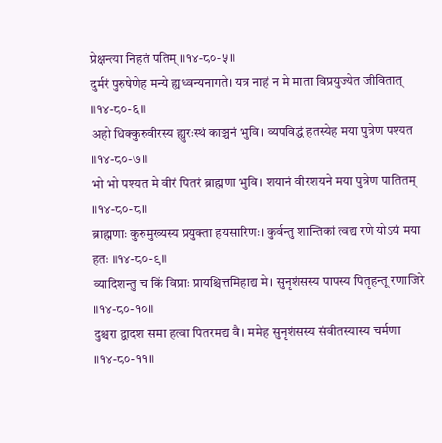प्रेक्षन्त्या निहतं पतिम् ॥१४-८०-५॥
दुर्मरं पुरुषेणेह मन्ये ह्यध्वन्यनागते। यत्र नाहं न मे माता विप्रयुज्येत जीवितात् ॥१४-८०-६॥
अहो धिक्कुरुवीरस्य ह्युरःस्थं काञ्चनं भुवि। व्यपविद्धं हतस्येह मया पुत्रेण पश्यत ॥१४-८०-७॥
भो भो पश्यत मे वीरं पितरं ब्राह्मणा भुवि। शयानं वीरशयने मया पुत्रेण पातितम् ॥१४-८०-८॥
ब्राह्मणाः कुरुमुख्यस्य प्रयुक्ता हयसारिणः। कुर्वन्तु शान्तिकां त्वद्य रणे योऽयं मया हतः ॥१४-८०-९॥
व्यादिशन्तु च किं विप्राः प्रायश्चित्तमिहाद्य मे। सुनृशंसस्य पापस्य पितृहन्तू रणाजिरे ॥१४-८०-१०॥
दुश्चरा द्वादश समा हत्वा पितरमद्य वै। ममेह सुनृशंसस्य संवीतस्यास्य चर्मणा ॥१४-८०-११॥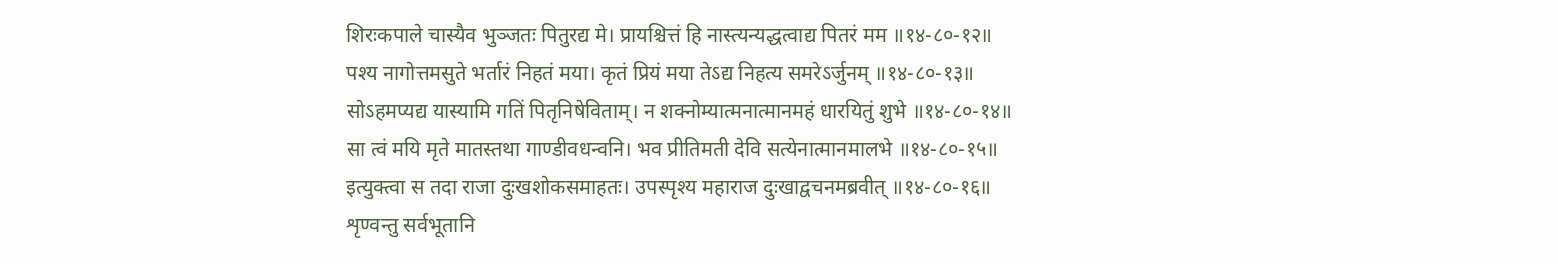शिरःकपाले चास्यैव भुञ्जतः पितुरद्य मे। प्रायश्चित्तं हि नास्त्यन्यद्धत्वाद्य पितरं मम ॥१४-८०-१२॥
पश्य नागोत्तमसुते भर्तारं निहतं मया। कृतं प्रियं मया तेऽद्य निहत्य समरेऽर्जुनम् ॥१४-८०-१३॥
सोऽहमप्यद्य यास्यामि गतिं पितृनिषेविताम्। न शक्नोम्यात्मनात्मानमहं धारयितुं शुभे ॥१४-८०-१४॥
सा त्वं मयि मृते मातस्तथा गाण्डीवधन्वनि। भव प्रीतिमती देवि सत्येनात्मानमालभे ॥१४-८०-१५॥
इत्युक्त्वा स तदा राजा दुःखशोकसमाहतः। उपस्पृश्य महाराज दुःखाद्वचनमब्रवीत् ॥१४-८०-१६॥
शृण्वन्तु सर्वभूतानि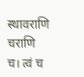स्थावराणि चराणि च। त्वं च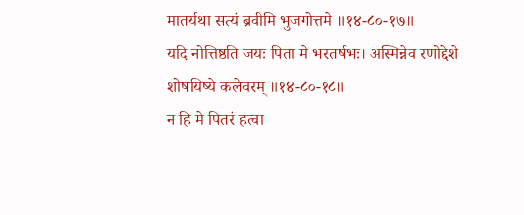मातर्यथा सत्यं ब्रवीमि भुजगोत्तमे ॥१४-८०-१७॥
यदि नोत्तिष्ठति जयः पिता मे भरतर्षभः। अस्मिन्नेव रणोद्देशे शोषयिष्ये कलेवरम् ॥१४-८०-१८॥
न हि मे पितरं हत्वा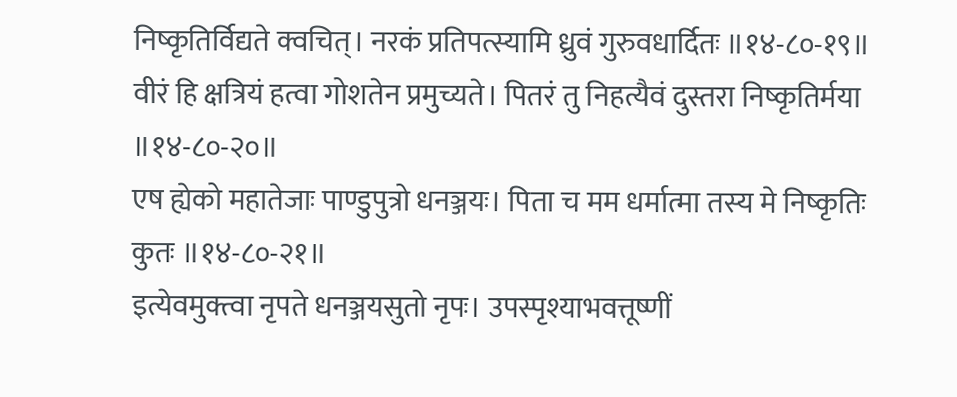निष्कृतिर्विद्यते क्वचित्। नरकं प्रतिपत्स्यामि ध्रुवं गुरुवधार्दितः ॥१४-८०-१९॥
वीरं हि क्षत्रियं हत्वा गोशतेन प्रमुच्यते। पितरं तु निहत्यैवं दुस्तरा निष्कृतिर्मया ॥१४-८०-२०॥
एष ह्येको महातेजाः पाण्डुपुत्रो धनञ्जयः। पिता च मम धर्मात्मा तस्य मे निष्कृतिः कुतः ॥१४-८०-२१॥
इत्येवमुक्त्वा नृपते धनञ्जयसुतो नृपः। उपस्पृश्याभवत्तूष्णीं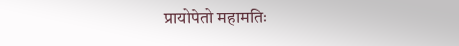प्रायोपेतो महामतिः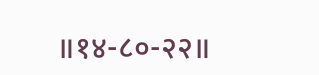॥१४-८०-२२॥